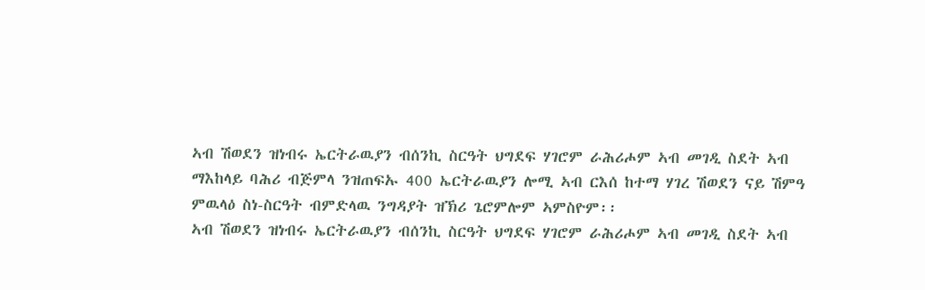ኣብ ሽወደን ዝነብሩ ኤርትራዉያን ብሰንኪ ስርዓት ህግደፍ ሃገሮም ራሕሪሖም ኣብ መገዲ ስደት ኣብ ማእከላይ ባሕሪ ብጅምላ ንዝጠፍኡ 400 ኤርትራዉያን ሎሚ ኣብ ርእሰ ከተማ ሃገረ ሽወደን ናይ ሽምዓ ምዉላዕ ስነ-ስርዓት ብምድላዉ ንግዳያት ዝኽሪ ጌሮምሎም ኣምስዮም፡፡
ኣብ ሽወደን ዝነብሩ ኤርትራዉያን ብሰንኪ ስርዓት ህግደፍ ሃገሮም ራሕሪሖም ኣብ መገዲ ስደት ኣብ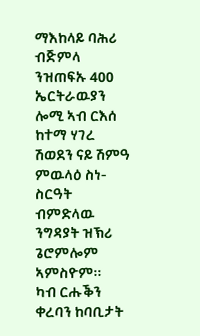ማእከላይ ባሕሪ ብጅምላ ንዝጠፍኡ 400 ኤርትራዉያን ሎሚ ኣብ ርእሰ ከተማ ሃገረ ሽወደን ናይ ሽምዓ ምዉላዕ ስነ-ስርዓት ብምድላዉ ንግዳያት ዝኽሪ ጌሮምሎም ኣምስዮም፡፡
ካብ ርሑቕን ቀረባን ከባቢታት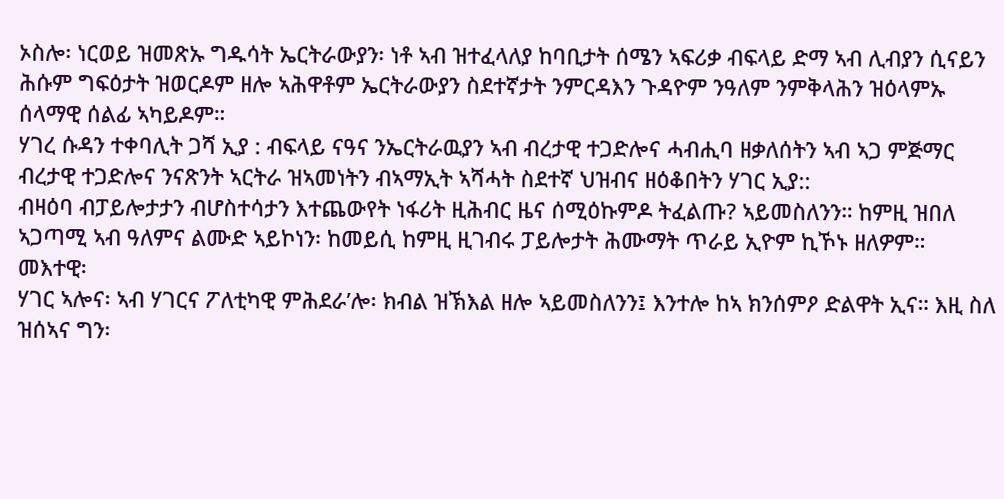ኦስሎ፡ ነርወይ ዝመጽኡ ግዱሳት ኤርትራውያን፡ ነቶ ኣብ ዝተፈላለያ ከባቢታት ሰሜን ኣፍሪቃ ብፍላይ ድማ ኣብ ሊብያን ሲናይን ሕሱም ግፍዕታት ዝወርዶም ዘሎ ኣሕዋቶም ኤርትራውያን ስደተኛታት ንምርዳእን ጉዳዮም ንዓለም ንምቅላሕን ዝዕላምኡ ሰላማዊ ሰልፊ ኣካይዶም።
ሃገረ ሱዳን ተቀባሊት ጋሻ ኢያ : ብፍላይ ናዓና ንኤርትራዉያን ኣብ ብረታዊ ተጋድሎና ሓብሒባ ዘቃለሰትን ኣብ ኣጋ ምጅማር ብረታዊ ተጋድሎና ንናጽንት ኣርትራ ዝኣመነትን ብኣማኢት ኣሻሓት ስደተኛ ህዝብና ዘዕቆበትን ሃገር ኢያ::
ብዛዕባ ብፓይሎታታን ብሆስተሳታን እተጨውየት ነፋሪት ዚሕብር ዜና ሰሚዕኩምዶ ትፈልጡ? ኣይመስለንን። ከምዚ ዝበለ ኣጋጣሚ ኣብ ዓለምና ልሙድ ኣይኮነን፡ ከመይሲ ከምዚ ዚገብሩ ፓይሎታት ሕሙማት ጥራይ ኢዮም ኪኾኑ ዘለዎም።
መእተዊ፡
ሃገር ኣሎና፡ ኣብ ሃገርና ፖለቲካዊ ምሕደራ’ሎ፡ ክብል ዝኽእል ዘሎ ኣይመስለንን፤ እንተሎ ከኣ ክንሰምዖ ድልዋት ኢና። እዚ ስለ ዝሰኣና ግን፡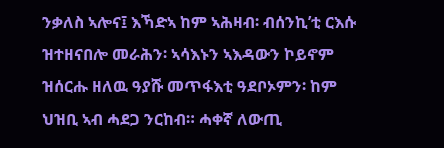ንቃለስ ኣሎና፤ እኻድኣ ከም ኣሕዛብ፡ ብሰንኪ’ቲ ርእሱ ዝተዘናበሎ መራሕን፡ ኣሳእኑን ኣእዳውን ኮይኖም ዝሰርሑ ዘለዉ ዓያሹ መጥፋእቲ ዓደቦኦምን፡ ከም ህዝቢ ኣብ ሓደጋ ንርከብ። ሓቀኛ ለውጢ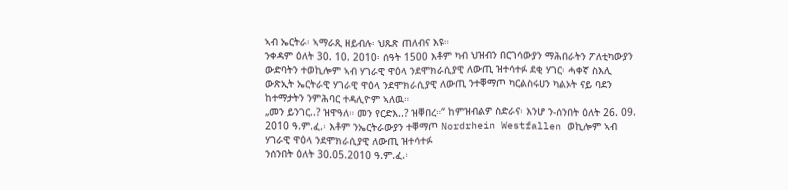ኣብ ኤርትራ፡ ኣማራጺ ዘይብሉ፡ ህጹጽ ጠለብና እዩ።
ንቀዳም ዕለት 30. 10. 2010፡ ሰዓት 1500 እቶም ካብ ህዝብን በርገሳውያን ማሕበራትን ፖለቲካውያን ውድባትን ተወኪሎም ኣብ ሃገራዊ ዋዕላ ንደሞክራሲያዊ ለውጢ ዝተሳተፉ ደቂ ሃገር፡ ሓቀኛ ስእሊ ውጽኢት ኤርትራዊ ሃገራዊ ዋዕላ ንደሞክራሲያዊ ለውጢ ንተቐማጦ ካርልስሩሀን ካልኦት ናይ ባደን ከተማታትን ንምሕባር ተዳሊዮም ኣለዉ።
„መን ይንገር..? ዝዋዓለ። መን የርድእ..? ዝቐበረ።“ ከምዝብልዎ ስድራና፡ እንሆ ን-ሰንበት ዕለት 26. 09. 2010 ዓ.ም.ፈ.፡ እቶም ንኤርትራውያን ተቐማጦ Nordrhein Westfallen ወኪሎም ኣብ ሃገራዊ ዋዕላ ንደሞክራሲያዊ ለውጢ ዝተሳተፉ
ንሰንበት ዕለት 30.05.2010 ዓ.ም.ፈ.፡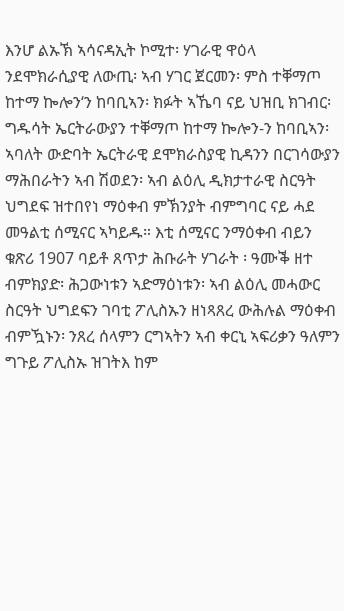እንሆ ልኡኽ ኣሳናዳኢት ኮሚተ፡ ሃገራዊ ዋዕላ ንደሞክራሲያዊ ለውጢ፡ ኣብ ሃገር ጀርመን፡ ምስ ተቐማጦ ከተማ ኰሎን‘ን ከባቢኣን፡ ክፉት ኣኼባ ናይ ህዝቢ ክገብር፡ ግዱሳት ኤርትራውያን ተቐማጦ ከተማ ኰሎን-ን ከባቢኣን፡
ኣባለት ውድባት ኤርትራዊ ደሞክራስያዊ ኪዳንን በርገሳውያን ማሕበራትን ኣብ ሽወደን፡ ኣብ ልዕሊ ዲክታተራዊ ስርዓት ህግደፍ ዝተበየነ ማዕቀብ ምኽንያት ብምግባር ናይ ሓደ መዓልቲ ሰሚናር ኣካይዱ። እቲ ሰሚናር ንማዕቀብ ብይን ቁጽሪ 1907 ባይቶ ጸጥታ ሕቡራት ሃገራት ፡ ዓሙቕ ዘተ ብምክያድ፡ ሕጋውነቱን ኣድማዕነቱን፡ ኣብ ልዕሊ መሓውር ስርዓት ህግደፍን ገባቲ ፖሊስኡን ዘነጻጸረ ውሕሉል ማዕቀብ ብምዃኑን፡ ንጸረ ሰላምን ርግኣትን ኣብ ቀርኒ ኣፍሪቃን ዓለምን ግጉይ ፖሊስኡ ዝገትእ ከም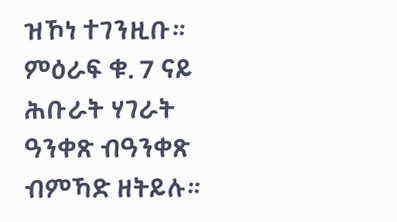ዝኾነ ተገንዚቡ። ምዕራፍ ቁ. 7 ናይ ሕቡራት ሃገራት ዓንቀጽ ብዓንቀጽ ብምኻድ ዘትይሉ።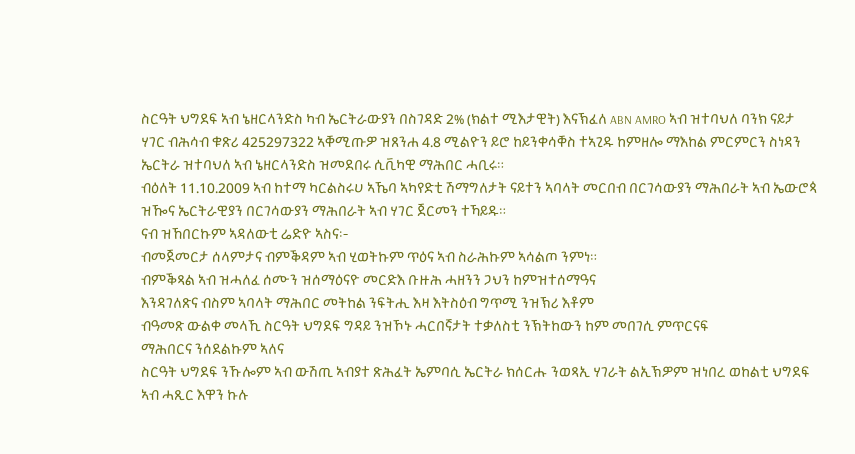ስርዓት ህግደፍ ኣብ ኔዘርላንድስ ካብ ኤርትራውያን በስገዳድ 2% (ክልተ ሚእታዊት) እናኽፈለ ABN AMRO ኣብ ዝተባህለ ባንክ ናይታ ሃገር ብሕሳብ ቁጽሪ 425297322 ኣቐሚጡዎ ዝጸንሐ 4.8 ሚልዮን ይሮ ከይንቀሳቐስ ተኣጊዱ ከምዘሎ ማእከል ምርምርን ስነዳን ኤርትራ ዝተባህለ ኣብ ኔዘርላንድስ ዝመደበሩ ሲቪካዊ ማሕበር ሓቢሩ።
ብዕለት 11.10.2009 ኣብ ከተማ ካርልስሩሀ ኣኼባ ኣካየድቲ ሽማግለታት ናይተን ኣባላት መርበብ በርገሳውያን ማሕበራት ኣብ ኤውሮጳ ዝዀና ኤርትራዊያን በርገሳውያን ማሕበራት ኣብ ሃገር ጀርመን ተኻይዱ።
ናብ ዝኸበርኩም ኣዳለውቲ ሬድዮ ኣስና፡-
ብመጀመርታ ሰላምታና ብምቕዳም ኣብ ሂወትኩም ጥዕና ኣብ ስራሕኩም ኣሳልጦ ንምነ።
ብምቕጻል ኣብ ዝሓለፈ ሰሙን ዝሰማዕናዮ መርድእ ቡዙሕ ሓዘንን ጋህን ከምዝተሰማዓና
እንዳገለጽና ብስም ኣባላት ማሕበር መትከል ንፍትሒ እዛ እትስዕብ ግጥሚ ንዝኽሪ እቶም
ብዓመጽ ውልቀ መላኺ ስርዓት ህግደፍ ግዳይ ንዝኾኑ ሓርበኛታት ተቃለስቲ ንኽትከውን ከም መበገሲ ምጥርናፍ
ማሕበርና ንሰደልኩም ኣለና
ስርዓት ህግደፍ ንኹሎም ኣብ ውሽጢ ኣብያተ ጽሕፈት ኤምባሲ ኤርትራ ክሰርሑ ንወጻኢ ሃገራት ልኢኽዎም ዝነበረ ወከልቲ ህግደፍ ኣብ ሓጺር እዋን ኩሉ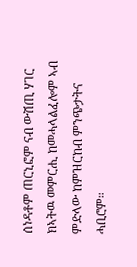ሰነዳቶም ጠርኒፎም ናብ ውሽጢ ሃገር ክኣትዉ መምርሒ ከመሓላልፈሎም ኣብ ምድላው ከምዝርከብ ምንጭታትና ሓቢሮም።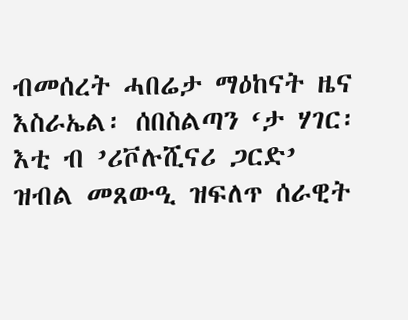ብመሰረት ሓበሬታ ማዕከናት ዜና እስራኤል፡ ሰበስልጣን ‘ታ ሃገር፡ እቲ ብ ’ሪቮሉሺናሪ ጋርድ’ ዝብል መጸውዒ ዝፍለጥ ሰራዊት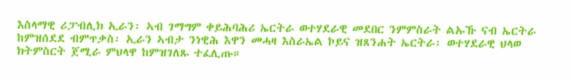እስላማዊ ሪፓብሊክ ኢራን፡ ኣብ ገማግም ቀይሕባሕሪ ኤርትራ ወተሃደራዊ መደበር ንምምስራት ልኡኹ ናብ ኤርትራ ከምዝሰደደ ብምጥቃስ፡ ኢራን ኣብታ ንነዊሕ እዋን መሓዛ እስራኤል ኮይና ዝጸንሐት ኤርትራ፡ ወተሃደራዊ ህላወ ክትምስርት ጀሚራ ምህላዋ ከምዝገለጹ ተፈሊጡ።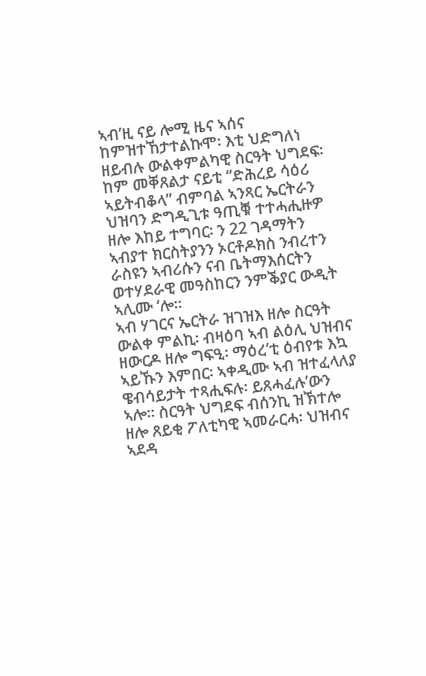ኣብ’ዚ ናይ ሎሚ ዜና ኣሰና ከምዝተኸታተልኩሞ፡ እቲ ህድግለነ ዘይብሉ ውልቀምልካዊ ስርዓት ህግደፍ፡ ከም መቐጸልታ ናይቲ “ድሕረይ ሳዕሪ ኣይትብቆላ” ብምባል ኣንጻር ኤርትራን ህዝባን ድግዲጊቱ ዓጢቑ ተተሓሒዙዎ ዘሎ እከይ ተግባር፡ ን 22 ገዳማትን ኣብያተ ክርስትያንን ኦርቶዶክስ ንብረተን ራስዩን ኣብሪሱን ናብ ቤትማእሰርትን ወተሃደራዊ መዓስከርን ንምቕያር ውዲት ኣሊሙ ‘ሎ።
ኣብ ሃገርና ኤርትራ ዝገዝእ ዘሎ ስርዓት ውልቀ ምልኪ፡ ብዛዕባ ኣብ ልዕሊ ህዝብና ዘውርዶ ዘሎ ግፍዒ፡ ማዕረ’ቲ ዕብየቱ እኳ ኣይኹን እምበር፡ ኣቀዲሙ ኣብ ዝተፈላለያ ዌብሳይታት ተጻሒፍሉ፡ ይጸሓፈሉ’ውን ኣሎ። ስርዓት ህግደፍ ብሰንኪ ዝኽተሎ ዘሎ ጸይቂ ፖለቲካዊ ኣመራርሓ፡ ህዝብና ኣደዳ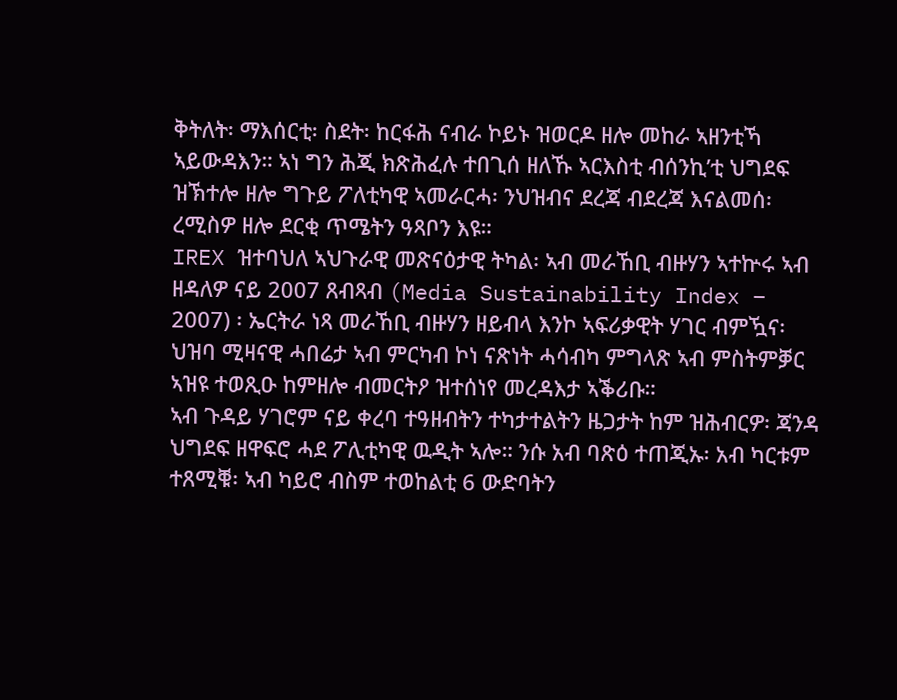ቅትለት፡ ማእሰርቲ፡ ስደት፡ ከርፋሕ ናብራ ኮይኑ ዝወርዶ ዘሎ መከራ ኣዘንቲኻ ኣይውዳእን። ኣነ ግን ሕጂ ክጽሕፈሉ ተበጊሰ ዘለኹ ኣርእስቲ ብሰንኪ’ቲ ህግደፍ ዝኽተሎ ዘሎ ግጉይ ፖለቲካዊ ኣመራርሓ፡ ንህዝብና ደረጃ ብደረጃ እናልመሰ፡ ረሚስዎ ዘሎ ደርቂ ጥሜትን ዓጻቦን እዩ።
IREX ዝተባህለ ኣህጉራዊ መጽናዕታዊ ትካል፡ ኣብ መራኸቢ ብዙሃን ኣተኵሩ ኣብ ዘዳለዎ ናይ 2007 ጸብጻብ (Media Sustainability Index – 2007) ፡ ኤርትራ ነጻ መራኸቢ ብዙሃን ዘይብላ እንኮ ኣፍሪቃዊት ሃገር ብምዃና፡ ህዝባ ሚዛናዊ ሓበሬታ ኣብ ምርካብ ኮነ ናጽነት ሓሳብካ ምግላጽ ኣብ ምስትምቓር ኣዝዩ ተወጺዑ ከምዘሎ ብመርትዖ ዝተሰነየ መረዳእታ ኣቕሪቡ።
ኣብ ጉዳይ ሃገሮም ናይ ቀረባ ተዓዘብትን ተካታተልትን ዜጋታት ከም ዝሕብርዎ፡ ጃንዳ ህግደፍ ዘዋፍሮ ሓደ ፖሊቲካዊ ዉዲት ኣሎ። ንሱ አብ ባጽዕ ተጠጂኡ፡ አብ ካርቱም ተጸሚቑ፡ ኣብ ካይሮ ብስም ተወከልቲ 6 ውድባትን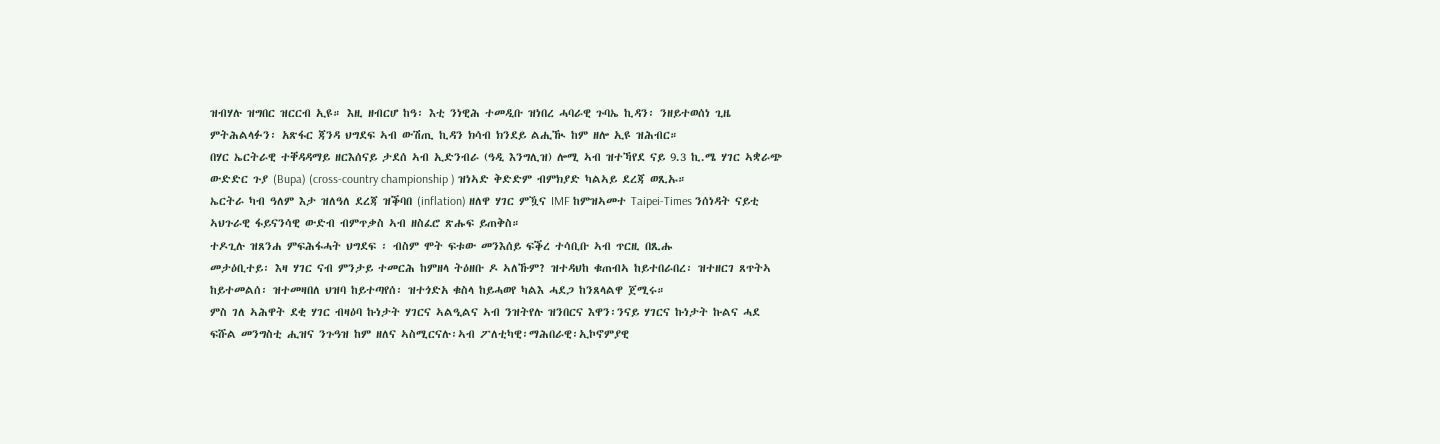ዝብሃሉ ዝግበር ዝርርብ ኢዩ። እዚ ዘብርሆ ከዓ፡ እቲ ንነዊሕ ተመዲቡ ዝነበረ ሓባራዊ ጉባኤ ኪዳን፡ ንዘይተወሰነ ጊዜ ምትሕልላፉን፡ አጽፋር ጃንዳ ህግደፍ ኣብ ውሽጢ ኪዳን ክሳብ ክንደይ ልሒዂ ከም ዘሎ ኢዩ ዝሕብር።
በሃር ኤርትራዊ ተቐዳዳማይ ዘርእሰናይ ታደሰ ኣብ ኢድንብራ (ዓዲ እንግሊዝ) ሎሚ ኣብ ዝተኻየደ ናይ 9.3 ኪ.ሜ ሃገር ኣቋራጭ ውድድር ጉያ (Bupa) (cross-country championship ) ዝነኣድ ቅድድም ብምክያድ ካልኣይ ደረጃ ወጺኡ።
ኤርትራ ካብ ዓለም እታ ዝለዓለ ደረጃ ዝቕባበ (inflation) ዘለዋ ሃገር ምዃና IMF ከምዝኣመተ Taipei-Times ንሰነዳት ናይቲ ኣህጉራዊ ፋይናንሳዊ ውድብ ብምጥቃስ ኣብ ዘስፈሮ ጽሑፍ ይጠቅስ።
ተዶጊሉ ዝጸንሐ ምፍሕፋሓት ህግደፍ ፡ ብስም ሞት ፍቱው መንእሰይ ፍቕረ ተሳቢቡ ኣብ ጥርዚ በጺሑ
መታዕቢተይ፡ እዛ ሃገር ናብ ምንታይ ተመርሕ ከምዘላ ትዕዘቡ ዶ ኣለኹም? ዝተዳህከ ቁጠብኣ ከይተበራበረ፡ ዝተዘርገ ጸጥትኣ ከይተመልሰ፡ ዝተመዛበለ ህዝባ ከይተጣየሰ፡ ዝተጎድአ ቁስላ ከይሓወየ ካልእ ሓደጋ ከንጸላልዋ ጀሚሩ።
ምስ ገለ ኣሕዋት ደቂ ሃገር ብዛዕባ ኩነታት ሃገርና ኣልዒልና ኣብ ንዝትየሉ ዝንበርና እዋን፡ንናይ ሃገርና ኩነታት ኩልና ሓደ ፍሹል መንግስቲ ሒዝና ንጉዓዝ ከም ዘለና ኣስሚርናሉ፡ኣብ ፖለቲካዊ፡ማሕበራዊ፡ኢኮኖምያዊ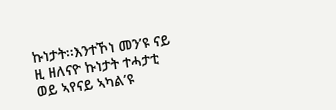ኩነታት፡፡እንተኾነ መን’ዩ ናይ ዚ ዘለናዮ ኩነታት ተሓታቲ ወይ ኣየናይ ኣካል’ዩ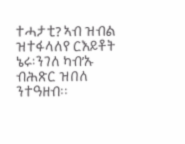ተሓታቲ? ኣብ ዝብል ዝተፋላለየ ርእይቶት ኔሩ፡ንገለ ካብ’ኡ ብሕጽር ዝበለ ንተዓዘብ፡፡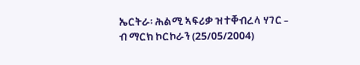ኤርትራ፡ ሕልሚ ኣፍሪቃ ዝተቐብረላ ሃገር – ብ ማርክ ኮርኮራን (25/05/2004)